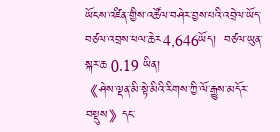ཡོངས་འཛིན་གྱིས་འཚོལ་བཤེར་བྱས་པའི་འབྲེལ་ཡོད་བཙལ་འབྲས་ཕལ་ཆེར4,646ཡོད།  བཙལ་ཡུན་སྐར་ཆ 0.19 ཡིན།
《ཤེས་ལྡན་མི་སྟེ་མིའི་རིགས་ཀྱི་ལོ་རྒྱུས་མདོར་བསྡུས》དང་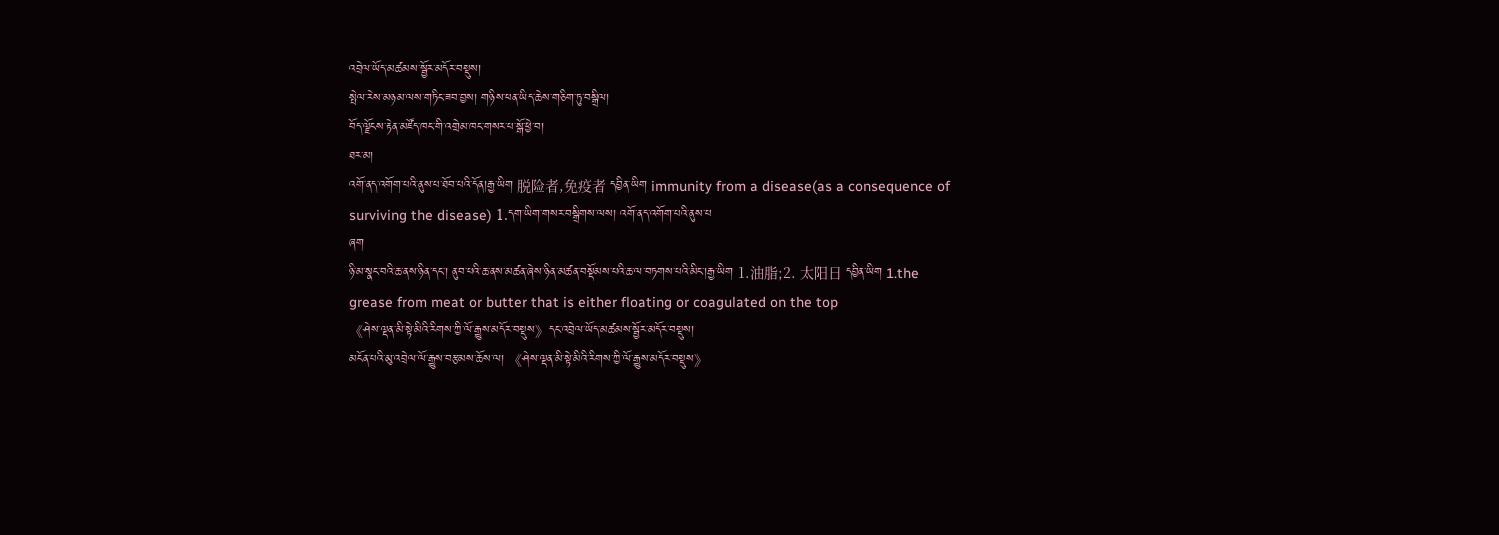འབྲེལ་ཡོད་མཚམས་སྦྱོར་མདོར་བསྡུས།
སྤེལ་རེས་མཉམ་ལས་གཏིང་ཟབ་བྱས། གཉིས་ཕན་ཡིད་ཆེས་གཅིག་ཏུ་བསྒྲིལ།
བོད་ལྗོངས་རྟེན་མཛོད་ཁང་གི་འགྲེམ་ཁང་གསར་པ་སྒོ་ཕྱེ་བ།
ཐར་མ།
འགོ་ནད་འགོག་པའི་ནུས་པ་ཐོབ་པའི་དོན།རྒྱ་ཡིག 脱险者,免疫者 དབྱིན་ཡིག immunity from a disease(as a consequence of surviving the disease) 1.དག་ཡིག་གསར་བསྒྲིགས་ལས། འགོ་ནད་འགོག་པའི་ནུས་པ
ཞག
ཉི་མ་སྣང་བའི་ཆ་ནས་ཉིན་དང་། ནུབ་པའི་ཆ་ནས་མཚན་ཞེས་ཉིན་མཚན་བསྡོམས་པའི་ཆ་ལ་བཏགས་པའི་མིང་།རྒྱ་ཡིག 1.油脂;2. 太阳日 དབྱིན་ཡིག 1.the grease from meat or butter that is either floating or coagulated on the top
《ཤེས་ལྡན་མི་སྟེ་མིའི་རིགས་ཀྱི་ལོ་རྒྱུས་མདོར་བསྡུས》དང་འབྲེལ་ཡོད་མཚམས་སྦྱོར་མདོར་བསྡུས།
མངོན་པའི་མུ་འབྲེལ་ལོ་རྒྱུས་བརྩམས་ཆོས་ལ། 《ཤེས་ལྡན་མི་སྟེ་མིའི་རིགས་ཀྱི་ལོ་རྒྱུས་མདོར་བསྡུས》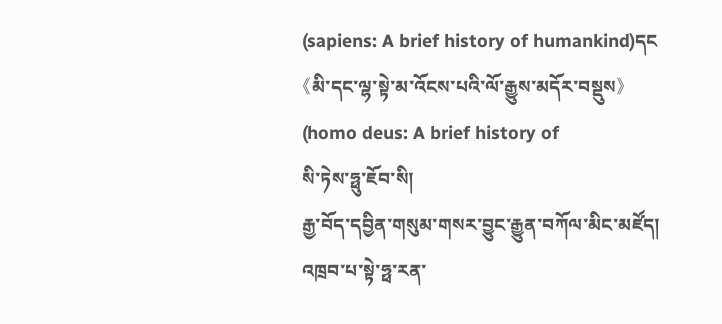(sapiens: A brief history of humankind)དང《མི་དང་ལྷ་སྟེ་མ་འོངས་པའི་ལོ་རྒྱུས་མདོར་བསྡུས》(homo deus: A brief history of
སི་ཏེས་ཧྥུ་ཇོབ་སི།
རྒྱ་བོད་དབྱིན་གསུམ་གསར་བྱུང་རྒྱུན་བཀོལ་མིང་མཛོད།
འཁྲབ་པ་སྟེ་ཧྥ་རན་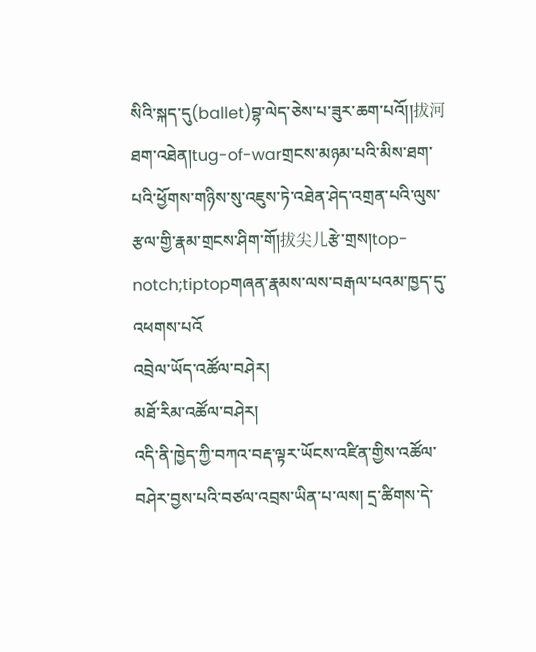སིའི་སྐད་དུ(ballet)བྷ་ལེད་ཅེས་པ་ཟུར་ཆག་པའོ།།拔河ཐག་འཐེན།tug-of-warགྲངས་མཉམ་པའི་མིས་ཐག་པའི་ཕྱོགས་གཉིས་སུ་འཇུས་ཏེ་འཐེན་ཤེད་འགྲན་པའི་ལུས་རྩལ་གྱི་རྣམ་གྲངས་ཤིག་གོ།拔尖儿རྩེ་གྲས།top-notch;tiptopགཞན་རྣམས་ལས་བརྒལ་པའམ་ཁྱད་དུ་འཕགས་པའོ
འབྲེལ་ཡོད་འཚོལ་བཤེར།
མཐོ་རིམ་འཚོལ་བཤེར།
འདི་ནི་ཁྱེད་ཀྱི་བཀའ་བརྡ་ལྟར་ཡོངས་འཛིན་གྱིས་འཚོལ་བཤེར་བྱས་པའི་བཙལ་འབྲས་ཡིན་པ་ལས། དྲ་ཚིགས་དེ་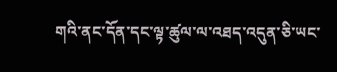གའི་ནང་དོན་དང་ལྟ་ཚུལ་ལ་འཐད་འདུན་ཅི་ཡང་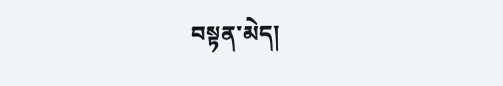བསྟན་མེད།